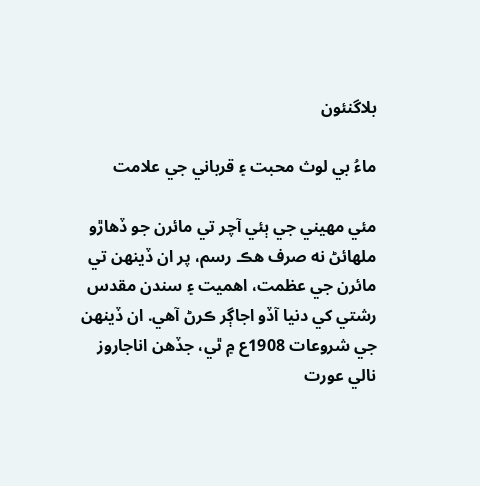بلاگنئون

ماءُ بي لوث محبت ۽ قرباني جي علامت

مئي مهيني جي ٻئي آچر تي مائرن جو ڏهاڙو ملهائڻ نه صرف هڪ رسم، پر ان ڏينهن تي مائرن جي عظمت، اهميت ۽ سندن مقدس رشتي کي دنيا آڏو اجاڳر ڪرڻ آھي. ان ڏينھن جي شروعات 1908ع ۾ ٿي، جڏهن اناجاروز نالي عورت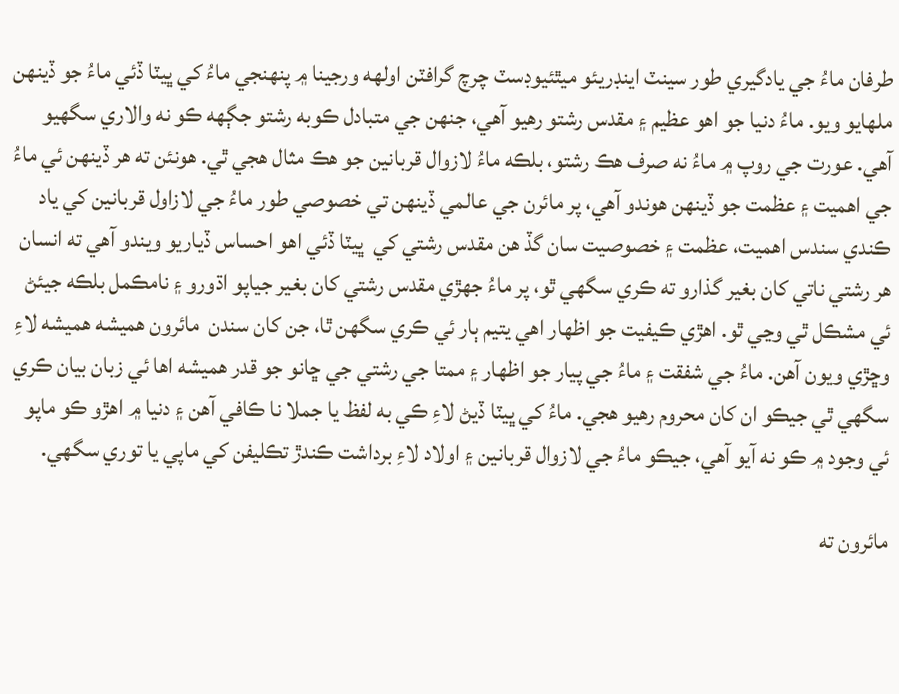طرفان ماءُ جي يادگيري طور سينٽ اينڊريئو ميٿئيوڊسٽ چرچ گرافٽن اولهه ورجينا ۾ پنھنجي ماءُ کي ڀيٽا ڏئي ماءُ جو ڏينھن ملهايو ويو. ماءُ دنيا جو اهو عظيم ۽ مقدس رشتو رهيو آھي، جنھن جي متبادل ڪوبه رشتو جڳهه ڪو نه والاري سگهيو آھي. عورت جي روپ ۾ ماءُ نه صرف هڪ رشتو، بلڪه ماءُ لازوال قربانين جو هڪ مثال هجي ٿي. هونئن ته هر ڏينھن ئي ماءُ جي اهميت ۽ عظمت جو ڏينھن هوندو آھي، پر مائرن جي عالمي ڏينھن تي خصوصي طور ماءُ جي لازاول قربانين کي ياد ڪندي سندس اهميت، عظمت ۽ خصوصيت سان گڏ هن مقدس رشتي کي  ڀيٽا ڏئي اهو احساس ڏياريو ويندو آھي ته انسان هر رشتي ناتي کان بغير گذارو ته ڪري سگهي ٿو، پر ماءُ جهڙي مقدس رشتي کان بغير جياپو اڌورو ۽ نامڪمل بلڪه جيئڻ ئي مشڪل ٿي وڃي ٿو. اهڙي ڪيفيت جو اظهار اهي يتيم ٻار ئي ڪري سگهن ٿا، جن کان سندن  مائرون هميشه هميشه لاءِ وڇڙي ويون آھن. ماءُ جي شفقت ۽ ماءُ جي پيار جو اظهار ۽ ممتا جي رشتي جي ڇانو جو قدر هميشه اها ئي زبان بيان ڪري سگهي ٿي جيڪو ان کان محروم رهيو هجي. ماءُ کي ڀيٽا ڏيڻ لاءِ ڪي به لفظ يا جملا نا ڪافي آھن ۽ دنيا ۾ اهڙو ڪو ماپو ئي وجود ۾ ڪو نه آيو آھي، جيڪو ماءُ جي لازوال قربانين ۽ اولاد لاءِ برداشت ڪندڙ تڪليفن کي ماپي يا توري سگهي.

مائرون ته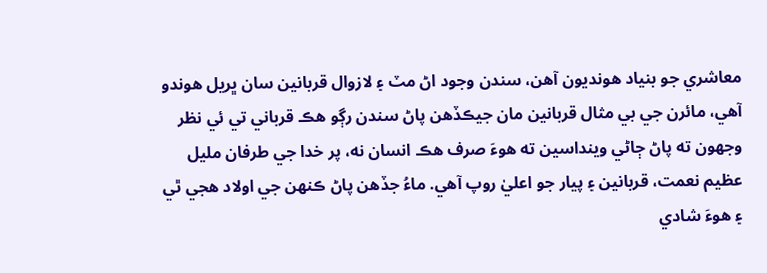معاشري جو بنياد هونديون آھن، سندن وجود اڻ مٽ ۽ لازوال قربانين سان ڀريل هوندو آھي، مائرن جي بي مثال قربانين مان جيڪڏهن پاڻ سندن رڳو هڪ قرباني تي ئي نظر وجهون ته پاڻ ڄاڻي وينداسين ته هوءَ صرف هڪ انسان نه، پر خدا جي طرفان مليل عظيم نعمت، قربانين ۽ پيار جو اعليٰ روپ آھي. ماءُ جڏهن پاڻ ڪنھن جي اولاد هجي ٿي ۽ هوءَ شادي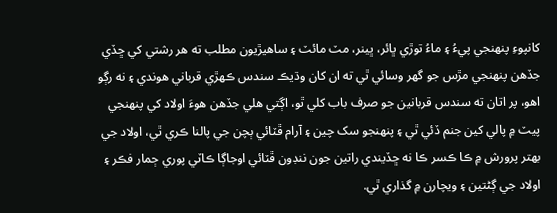کانپوءِ پنھنجي پيءُ ۽ ماءُ توڙي ڀائر، ڀينر، مٽ مائٽ ۽ ساهيڙيون مطلب ته هر رشتي کي ڇڏي جڏھن پنھنجي مڙس جو گهر وسائي ٿي ته ان کان وڌيڪ سندس ڪهڙي قرباني هوندي ۽ نه رڳو اهو، پر اتان ته سندس قربانين جو صرف باب کلي ٿو، اڳتي هلي جڏهن هوءَ اولاد کي پنھنجي پيٽ ۾ پالي کين جنم ڏئي ٿي ۽ پنھنجو سک چين ۽ آرام ڦٽائي ٻچن جي پالنا ڪري ٿي، اولاد جي بهتر پرورش ۾ ڪا ڪسر ڪا نه ڇڏيندي راتين جون ننڊون ڦٽائي اوجاڳا ڪاٽي پوري ڄمار فڪر ۽ اولاد جي ڳڻتين ۽ ويچارن ۾ گذاري ٿي.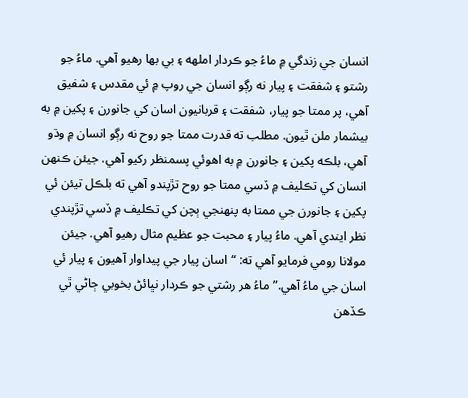انسان جي زندگي ۾ ماءُ جو ڪردار املهه ۽ بي بها رهيو آھي. ماءُ جو رشتو ۽ شفقت ۽ پيار نه رڳو انسان جي روپ ۾ ئي مقدس ۽ شفيق آهي، پر ممتا جو پيار، شفقت ۽ قربانيون اسان کي جانورن ۽ پکين ۾ به بيشمار ملن ٿيون. مطلب ته قدرت ممتا جو روح نه رڳو انسان ۾ وڌو آھي، بلڪه پکين ۽ جانورن ۾ به اهوئي پسمنظر رکيو آھي. جيئن ڪنھن انسان کي تڪليف ۾ ڏسي ممتا جو روح تڙپندو آھي ته بلڪل تيئن ئي پکين ۽ جانورن جي ممتا به پنھنجي ٻچن کي تڪليف ۾ ڏسي تڙپندي نظر ايندي آھي. ماءُ پيار ۽ محبت جو عظيم مثال رهيو آھي. جيئن مولانا رومي فرمايو آھي ته: “اسان پيار جي پيداوار آھيون ۽ پيار ئي اسان جي ماءُ آهي.” ماءُ هر رشتي جو ڪردار نڀائڻ بخوبي ڄاڻي ٿي ڪڏهن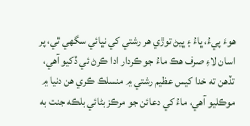هوءَ پيءُ، ڀاءُ ۽ ڀيڻ توڙي هر رشتي کي نڀائي سگهي ٿي، پر اسان لاءِ صرف هڪ ماءُ جو ڪردار ادا ڪرڻ ئي ڏکيو آھي، تڏهن ته خدا کيس عظيم رشتي ۾ منسلڪ ڪري هن دنيا ۾ موڪليو آھي، ماءُ کي دعائن جو مرڪز بڻائي بلڪه جنت به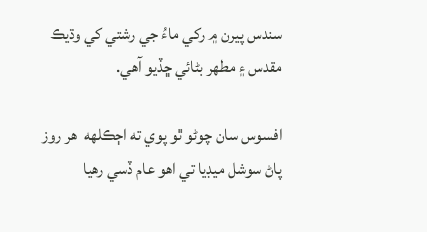سندس پيرن ۾ رکي ماءُ جي رشتي کي وڌيڪ مقدس ۽ مطهر بڻائي ڇڏيو آھي.

افسوس سان چوڻو ٿو پوي ته اڄڪلهه  هر روز پاڻ سوشل ميڊيا تي اهو عام ڏسي رهيا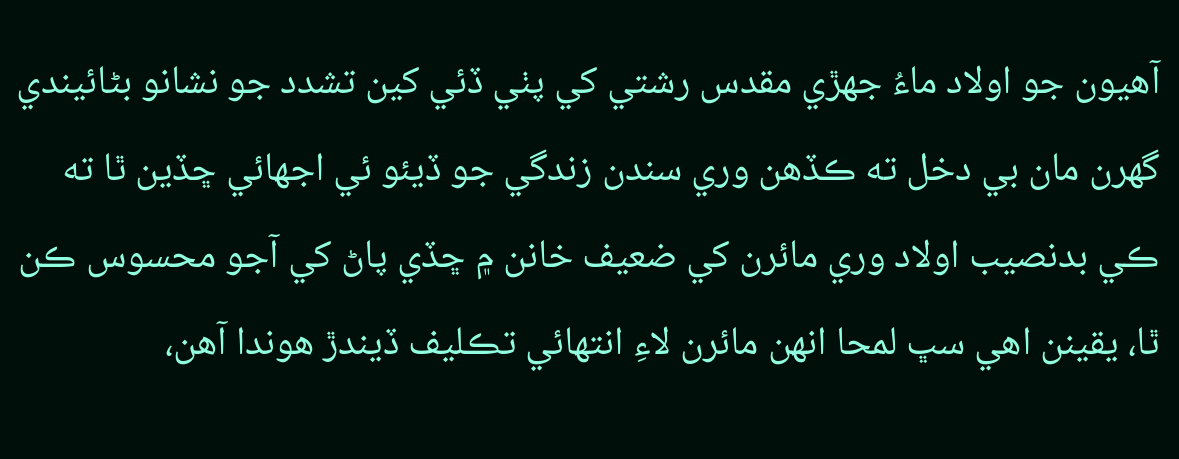آھيون جو اولاد ماءُ جهڙي مقدس رشتي کي پٺي ڏئي کين تشدد جو نشانو بڻائيندي گهرن مان بي دخل ته ڪڏهن وري سندن زندگي جو ڏيئو ئي اجهائي ڇڏين ٿا ته ڪي بدنصيب اولاد وري مائرن کي ضعيف خانن ۾ ڇڏي پاڻ کي آجو محسوس ڪن ٿا، يقينن اهي سڀ لمحا انھن مائرن لاءِ انتهائي تڪليف ڏيندڙ هوندا آھن،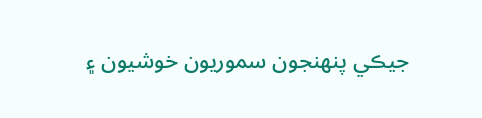جيڪي پنھنجون سموريون خوشيون ۽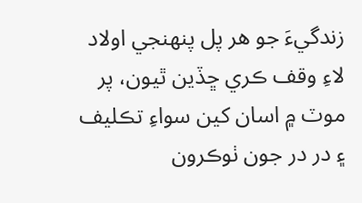زندگيءَ جو هر پل پنهنجي اولاد لاءِ وقف ڪري ڇڏين ٿيون، پر موٽ ۾ اسان کين سواءِ تڪليف ۽ در در جون ٺوڪرون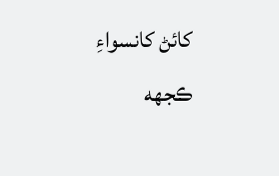کائڻ کانسواءِ ڪجهه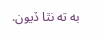به ته نٿا ڏيون.